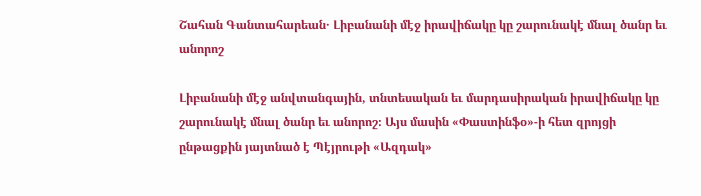Շահան Գանտահարեան․ Լիբանանի մէջ իրավիճակը կը շարունակէ մնալ ծանր եւ անորոշ

Լիբանանի մէջ անվտանգային, տնտեսական եւ մարդասիրական իրավիճակը կը շարունակէ մնալ ծանր եւ անորոշ։ Այս մասին «Փաստինֆօ»-ի հետ զրոյցի ընթացքին յայտնած է Պէյրութի «Ազդակ»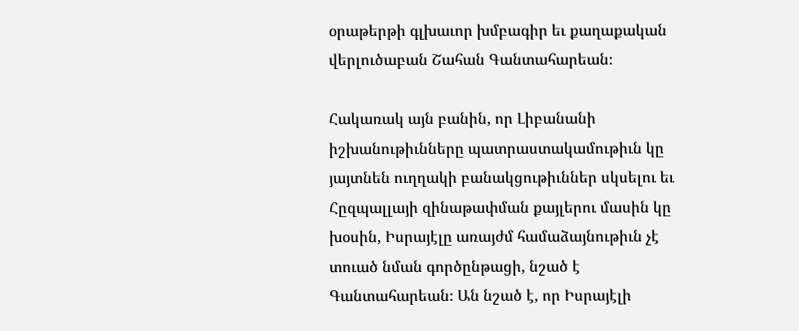օրաթերթի գլխաւոր խմբագիր եւ քաղաքական վերլուծաբան Շահան Գանտահարեան։

Հակառակ այն բանին, որ Լիբանանի իշխանութիւնները պատրաստակամութիւն կը յայտնեն ուղղակի բանակցութիւններ սկսելու եւ Հըզպալլայի զինաթափման քայլերու մասին կը խօսին, Իսրայէլը առայժմ համաձայնութիւն չէ տուած նման գործընթացի, նշած է Գանտահարեան։ Ան նշած է, որ Իսրայէլի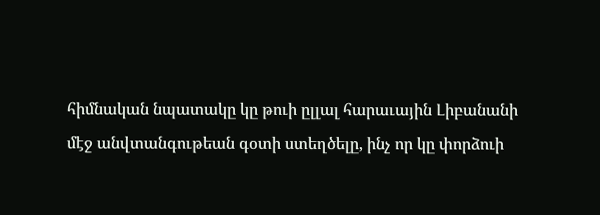հիմնական նպատակը կը թուի ըլլալ հարաւային Լիբանանի մէջ անվտանգութեան գօտի ստեղծելը, ինչ որ կը փորձուի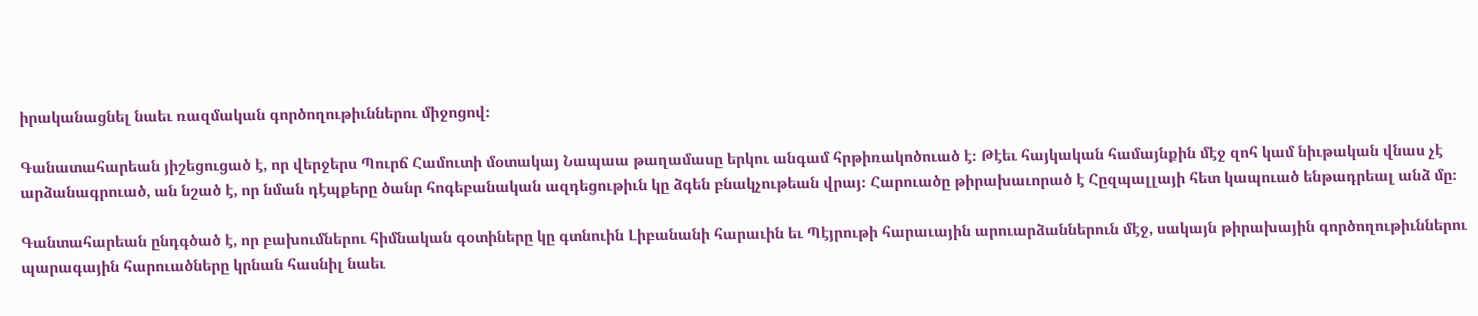իրականացնել նաեւ ռազմական գործողութիւններու միջոցով։

Գանատահարեան յիշեցուցած է, որ վերջերս Պուրճ Համուտի մօտակայ Նապաա թաղամասը երկու անգամ հրթիռակոծուած է։ Թէեւ հայկական համայնքին մէջ զոհ կամ նիւթական վնաս չէ արձանագրուած, ան նշած է, որ նման դէպքերը ծանր հոգեբանական ազդեցութիւն կը ձգեն բնակչութեան վրայ։ Հարուածը թիրախաւորած է Հըզպալլայի հետ կապուած ենթադրեալ անձ մը։

Գանտահարեան ընդգծած է, որ բախումներու հիմնական գօտիները կը գտնուին Լիբանանի հարաւին եւ Պէյրութի հարաւային արուարձաններուն մէջ, սակայն թիրախային գործողութիւններու պարագային հարուածները կրնան հասնիլ նաեւ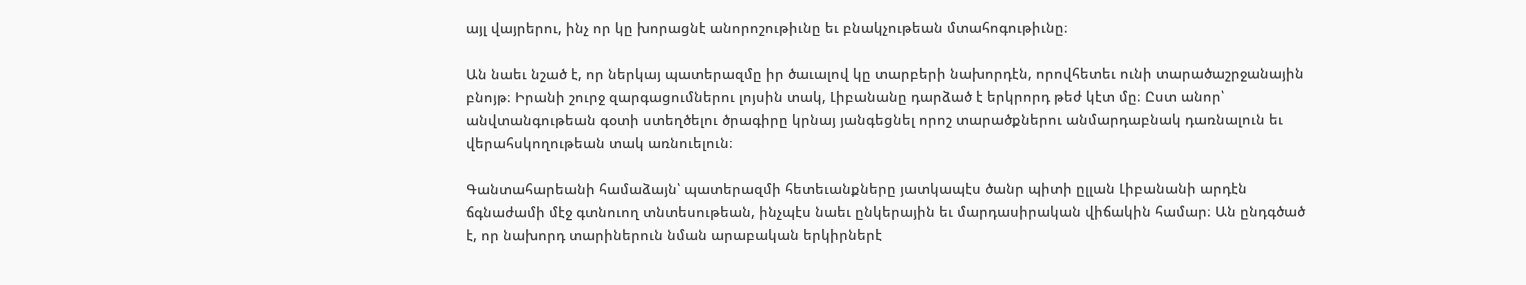այլ վայրերու, ինչ որ կը խորացնէ անորոշութիւնը եւ բնակչութեան մտահոգութիւնը։

Ան նաեւ նշած է, որ ներկայ պատերազմը իր ծաւալով կը տարբերի նախորդէն, որովհետեւ ունի տարածաշրջանային բնոյթ։ Իրանի շուրջ զարգացումներու լոյսին տակ, Լիբանանը դարձած է երկրորդ թեժ կէտ մը։ Ըստ անոր՝ անվտանգութեան գօտի ստեղծելու ծրագիրը կրնայ յանգեցնել որոշ տարածքներու անմարդաբնակ դառնալուն եւ վերահսկողութեան տակ առնուելուն։

Գանտահարեանի համաձայն՝ պատերազմի հետեւանքները յատկապէս ծանր պիտի ըլլան Լիբանանի արդէն ճգնաժամի մէջ գտնուող տնտեսութեան, ինչպէս նաեւ ընկերային եւ մարդասիրական վիճակին համար։ Ան ընդգծած է, որ նախորդ տարիներուն նման արաբական երկիրներէ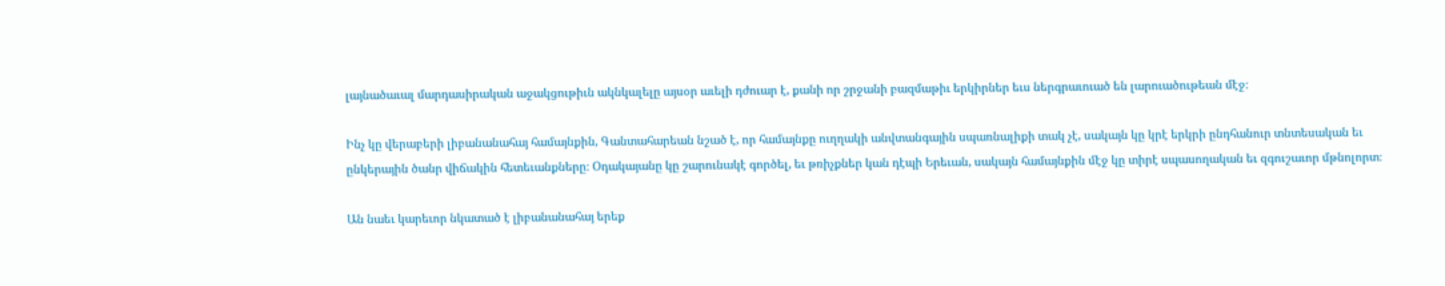լայնածաւալ մարդասիրական աջակցութիւն ակնկալելը այսօր աւելի դժուար է, քանի որ շրջանի բազմաթիւ երկիրներ եւս ներգրաւուած են լարուածութեան մէջ։

Ինչ կը վերաբերի լիբանանահայ համայնքին, Գանտահարեան նշած է, որ համայնքը ուղղակի անվտանգային սպառնալիքի տակ չէ, սակայն կը կրէ երկրի ընդհանուր տնտեսական եւ ընկերային ծանր վիճակին հետեւանքները։ Օդակայանը կը շարունակէ գործել, եւ թռիչքներ կան դէպի Երեւան, սակայն համայնքին մէջ կը տիրէ սպասողական եւ զգուշաւոր մթնոլորտ։

Ան նաեւ կարեւոր նկատած է լիբանանահայ երեք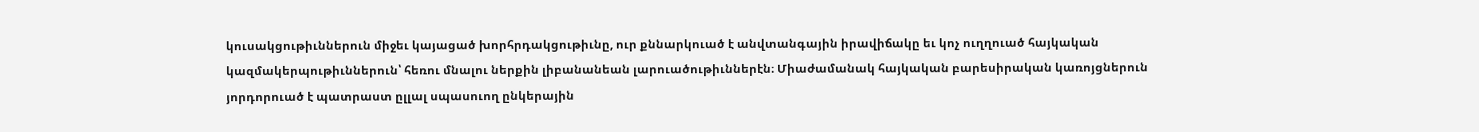կուսակցութիւններուն միջեւ կայացած խորհրդակցութիւնը, ուր քննարկուած է անվտանգային իրավիճակը եւ կոչ ուղղուած հայկական կազմակերպութիւններուն՝ հեռու մնալու ներքին լիբանանեան լարուածութիւններէն։ Միաժամանակ հայկական բարեսիրական կառոյցներուն յորդորուած է պատրաստ ըլլալ սպասուող ընկերային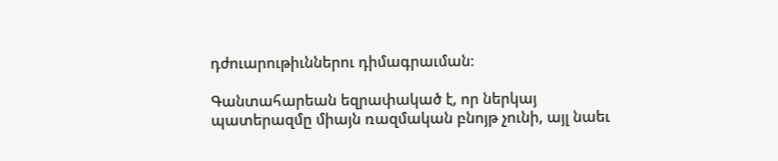դժուարութիւններու դիմագրաւման։

Գանտահարեան եզրափակած է, որ ներկայ պատերազմը միայն ռազմական բնոյթ չունի, այլ նաեւ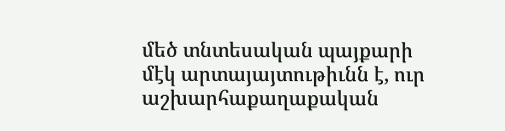մեծ տնտեսական պայքարի մէկ արտայայտութիւնն է, ուր աշխարհաքաղաքական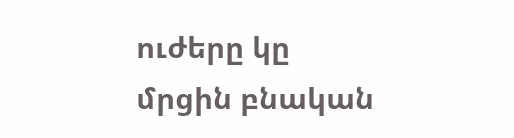ուժերը կը մրցին բնական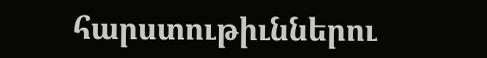հարստութիւններու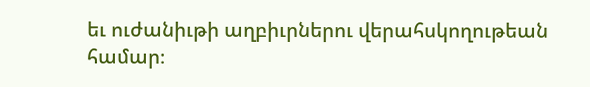եւ ուժանիւթի աղբիւրներու վերահսկողութեան համար։